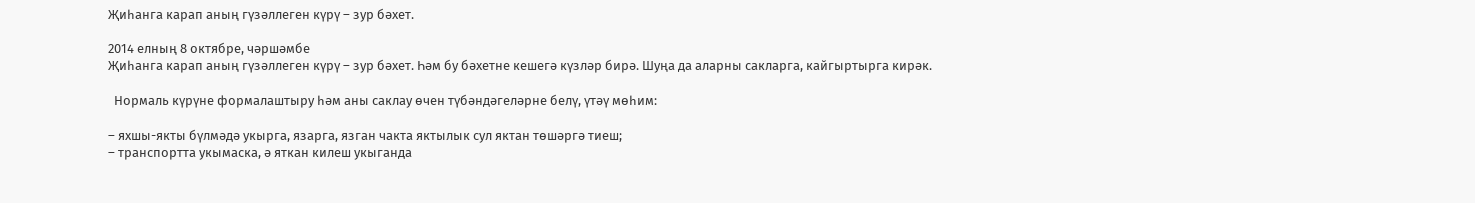Җиһанга карап аның гүзәллеген күрү – зур бәхет.

2014 елның 8 октябре, чәршәмбе
Җиһанга карап аның гүзәллеген күрү – зур бәхет. Һәм бу бәхетне кешегә күзләр бирә. Шуңа да аларны сакларга, кайгыртырга кирәк.

  Нормаль күрүне формалаштыру һәм аны саклау өчен түбәндәгеләрне белү, үтәү мөһим:

– яхшы-якты бүлмәдә укырга, язарга, язган чакта яктылык сул яктан төшәргә тиеш;
– транспортта укымаска, ә яткан килеш укыганда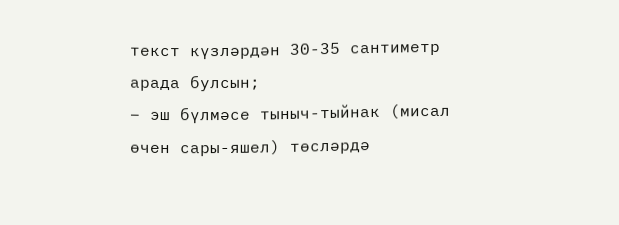текст күзләрдән 30-35 сантиметр арада булсын;
– эш бүлмәсе тыныч-тыйнак (мисал өчен сары-яшел) төсләрдә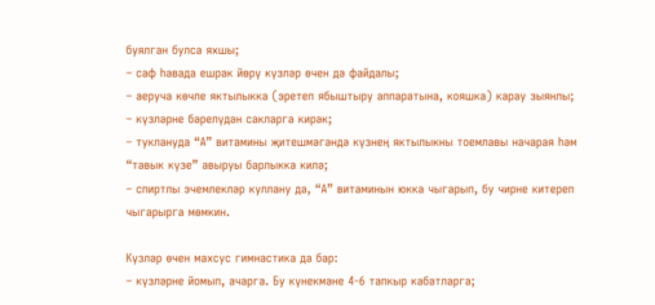буялган булса яхшы;
– саф һавада ешрак йөрү күзләр өчен дә файдалы;
– аеруча көчле яктылыкка (эретеп ябыштыру аппаратына, кояшка) карау зыянлы;
– күзләрне бәрелүдән сакларга кирәк;
– туклануда “А” витамины җитешмәгәндә күзнең яктылыкны тоемлавы начарая һәм “тавык күзе” авыруы барлыкка килә;
– спиртлы эчемлекләр куллану да, “А” витаминын юкка чыгарып, бу чирне китереп чыгарырга мөмкин.

Күзләр өчен махсус гимнастика да бар:
– күзләрне йомып, ачарга. Бу күнекмәне 4-6 тапкыр кабатларга;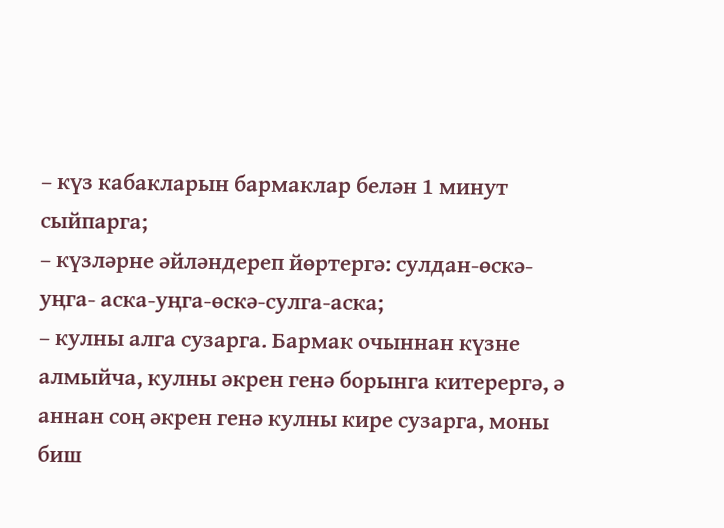– күз кабакларын бармаклар белән 1 минут сыйпарга;
– күзләрне әйләндереп йөртергә: сулдан-өскә-уңга- аска-уңга-өскә-сулга-аска;
– кулны алга сузарга. Бармак очыннан күзне алмыйча, кулны әкрен генә борынга китерергә, ә аннан соң әкрен генә кулны кире сузарга, моны биш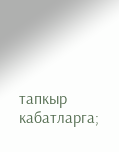тапкыр кабатларга;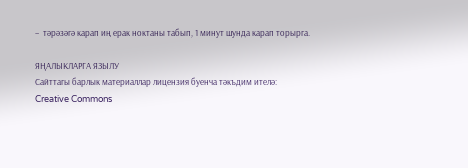–  тәрәзәгә карап иң ерак ноктаны табып, 1 минут шунда карап торырга.

ЯҢАЛЫКЛАРГА ЯЗЫЛУ
Сайттагы барлык материаллар лицензия буенча тәкъдим ителә:
Creative Commons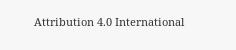Attribution 4.0 International